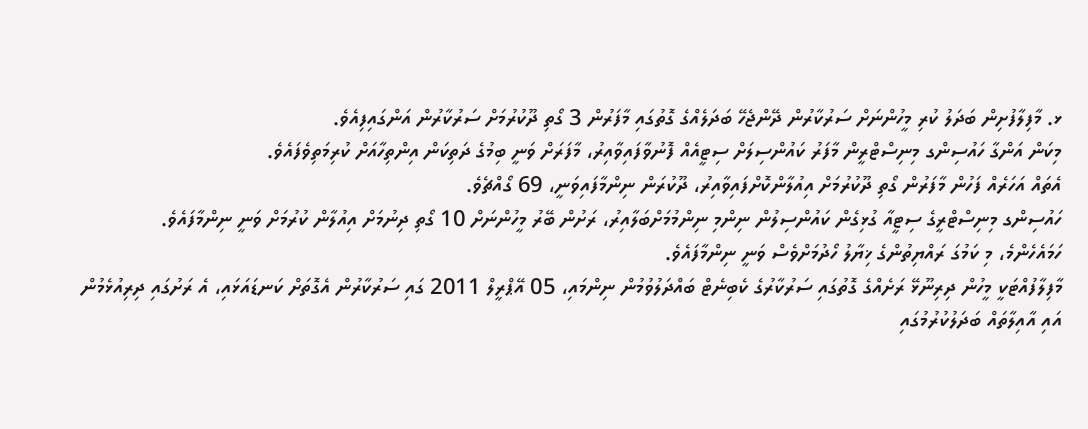ޅ. މާފިލާފުށިން ބަދަލު ކުރި މީހުންނަށް ސަރުކާރުން ދޭންޖެހޭ ބަދަލެއްގެ ގޮތުގައި މާފަރުން 3 ގޯތި ދޫކުރުމަށް ސަރުކާރުން އަންގައިފިއެވެ.
މިކަން އަންގާ ހައުސިންގ މިނިސްޓްރީން މާފަރު ކައުންސިލަށް ސިޓީއެއް ފޮނުވާފައިވާއިރު، މާފަރަށް ވަނީ ބިމުގެ ދަތިކަން އިންތިހާއަށް ކުރިމަތިވެފައެވެ.
އެތައް އަހަރެއް ފަހުން މާފަރުން ގޯތި ދޫކުރުމަށް އިއުލާންކޮށްފައިވާއިރު، ދޫކުރަން ނިންމާފައިވަނީ، 69 ގޯއްޗެވެ.
ހައުސިންގ މިނިސްޓްރީގެ ސިޓީއާ ގުޅިގެން ކައުންސިލުން ނިންމި ނިންމުމަށްބަލާއިރު، ރަށުން ބޭރު މީހުންނަށް 10 ގޯތި ދިނުމަށް އިއުލާން ކުރުމަށް ވަނީ ނިންމާފައެވެ.
ހަމައެހެންމެ، މި ކަމުގަ ރައްޔިތުންގެ ޚިޔާލު ހޯދުމަށްވެސް ވަނީ ނިންމާފައެވެ.
މާފިލާފުއްޓަކީ މީހުން ދިރިނޫޅޭ ރަށެއްގެ ގޮތުގައި ސަރުކާރުގެ ކެބިނެޓް ބައްދަލުވުމުން ނިންމައި، 05 އޭޕްރީލް 2011 ގައި ސަރުކާރުން އެގޮތަށް ކަނޑައަޅައި، އެ ރަށުގައި ދިރިއުޅެމުން އައި އާއިލާތައް ބަދަލުކުރުމުގައި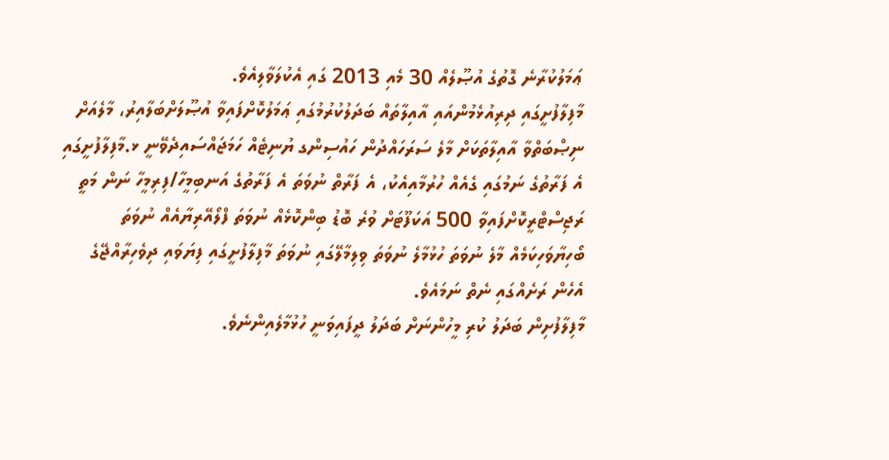ޢަމަލުކުރާނެ ގޮތުގެ އުޞޫލެއް 30 މެއި 2013 ގައި އެކުލަވާލިއެވެ.
މާފިލާފުށީގައި ދިރިއުޅެމުންއައި އާއިލާތައް ބަދަލުކުރުމުގައި ޢަމަލުކޮށްފައިވާ އުޞޫލަށްބަލާއިރު، މާލެއަށް ނިޞްބަތްވާ އާއިލާތަކަށް މާލެ ސަރަހައްދުން ހައުސިންގ ޔުނިޓެއް ހަމަޖައްސައިދެވޭނީ ޅ.މާފިލާފުށީގައި އެ ފަރާތުގެ ނަމުގައި ގެއެއް ހުރުމާއިއެކު، އެ ފަރާތް ނުވަތަ އެ ފަރާތުގެ އަނބިމީހާ/ފިރިމީހާ ނަން މަތީ ރަޖިސްޓްރީކޮށްފައިވާ 500 އަކަފޫޓަށް ވުރެ ބޮޑު ބިންކޮޅެއް ނުވަތަ ފްލޯއޭރިޔާއެއް ނުވަތަ ބޯހިޔާވަހިކަމެއް މާލެ ނުވަތަ ހުޅުމާލެ ނުވަތަ ވިލިމާލޭގައި ނުވަތަ މާފިލާފުށީގައި ފިޔަވައި ދިވެހިރާއްޖޭގެ އެހެން ރަށެއްގައި ނެތް ނަމައެވެ.
މާފިލާފުށިން ބަދަލު ކުރި މީހުންނަށް ބަދަލު ދީފައިވަނީ ހުޅުމާލެއިންނެވެ.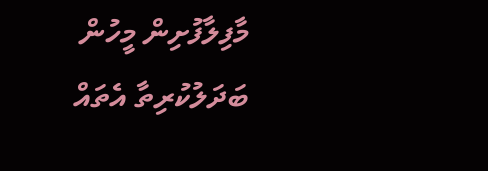މާފިލާފުށިން މީހުން ބަދަލުކުރިތާ އެތައް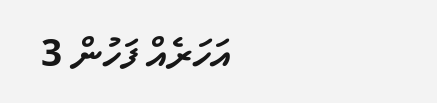އަހަރެއް ފަހުން 3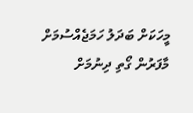މީހަކަށް ބަދަލު ހަމަޖެއްސުމަށް މާފަރުން ގޯތި ދިނުމަށް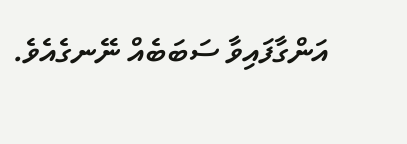އަންގާފައިވާ ސަބަބެއް ނޭނގެއެވެ.